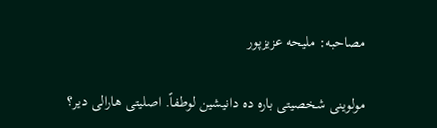مصاحبه: ملیحه عزیزپور

مولوینی شخصیتی باره ده دانیشین لوطفاً. اصلیتی هارالی دیر؟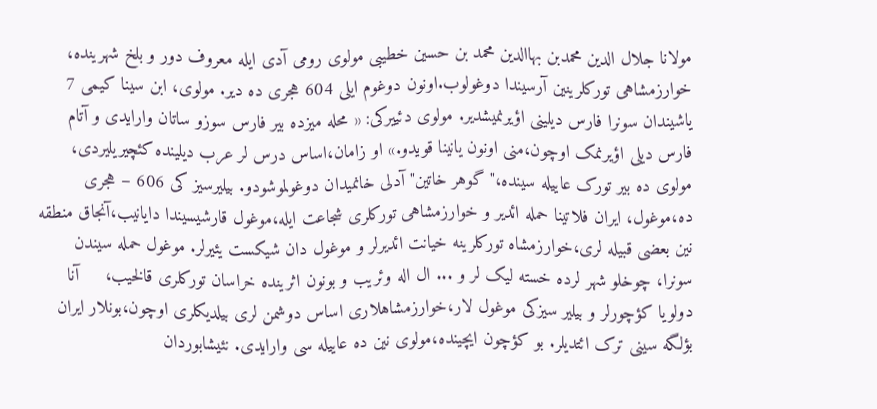مولانا جلال الدین محمدبن بهاالدین محمد بن حسین خطیبی مولوی رومی آدی ایله معروف دور و بلخ شهرینده، خوارزمشاهی تورکلرینین آرسیندا دوغولوب.اونون دوغوم ایلی 604 هجری ده دیر. مولوی، ابن سینا کیمی 7 یاشیندان سونرا فارس دیلینی اؤیرنمیشدیر. مولوی دئییرکی: « محله میزده بیر فارس سوزو ساتان وارایدی و آتام فارس دیلی اؤیرنمک اوچون،منی اونون یانینا قویدو.» او زامان،اساس درس لر عرب دیلینده کئچیریلیردی، مولوی ده بیر تورک عاییله سینده،" گوهر خاتین" آدلی خانمیدان دوغولموشودو. بیلیرسیز کی 606 – هجری ده،موغول، ایران فلاتینا حمله ائدیر و خوارزمشاهی تورکلری شجاعت ایله،موغول قارشیسیندا دایانیب،آنجاق منطقه نین بعضی قبیله لری،خوارزمشاه تورکلرینه خیانت ائدیرلر و موغول دان شیکست یئیرلر. موغول حمله سیندن سونرا، چوخلو شهر لرده خسته لیک لر و ... ال اله وئریب و بونون اثرینده خراسان تورکلری قالخیب،     آنا دولویا کؤچورلر و بیلیر سیزکی موغول لار،خوارزمشاهلاری اساس دوشمن لری بیلدیکلری اوچون،بونلار ایران بؤلگه سینی ترک ائتدیلر. بو کؤچون ایچینده،مولوی نین ده عاییله سی وارایدی. نئیشابوردان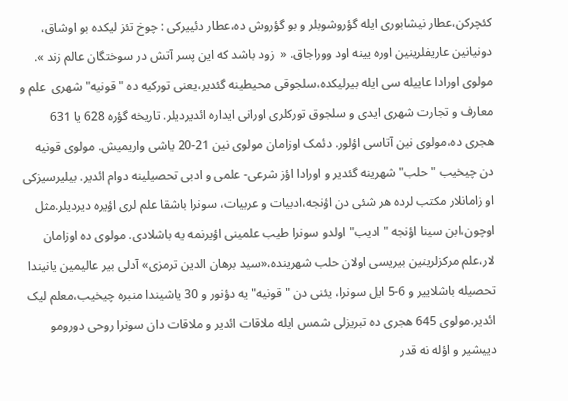کئچرکن،عطار نیشابوری ایله گؤروشوبلر و بو گؤروش ده،عطار دئییرکی : چوخ تئز لیکده بو اوشاق، دونیانین عاریفلرینین اوره یینه اود ووراجاق. «  زود باشد که این پسر آتش در سوختگان عالم زند ». مولوی اورادا عاییله سی ایله بیرلیکده،سلجوقی محیطینه گئدیر،یعنی تورکیه ده " قونیه" شهری  علم و معارف و تجارت شهری ایدی و سلجوق تورکلری اورانی ایداره ائدیردیلر. تاریخه گؤره 628 یا 631 هجری ده،مولوی نین آتاسی اؤلور. دئمک اوزامان مولوی نین 21-20 یاشی واریمیش. مولوی قونیه دن چیخیب "حلب" شهرینه گئدیر و اورادا اؤز شرعی- علمی و ادبی تحصیلینه دوام ائدیر. بیلیرسیزکی او زامانلار مکتب لرده هر شئی دن اؤنجه،ادبیات و عربیات، سونرا باشقا علم لری اؤیره دیردیلر.مثل اوچون،ابن سینا اؤنجه " ادیب" اولدو سونرا طیب علمینی اؤیرنمه یه باشلادی. مولوی ده اوزامان لار،علم مرکزلرینین بیریسی اولان حلب شهرینده،«سید برهان الدین ترمزی» آدلی بیر عالیمین یانیندا تحصیله باشلاییر و 6-5 ایل سونرا، یئنی دن "قونیه" یه دؤنور و 30 یاشیندا منبره چیخیب،معلم لیک ائدیر.مولوی 645 هجری ده تبریزلی شمس ایله ملاقات ائدیر و ملاقات دان سونرا روحی دورومو دییشیر و اؤله نه قدر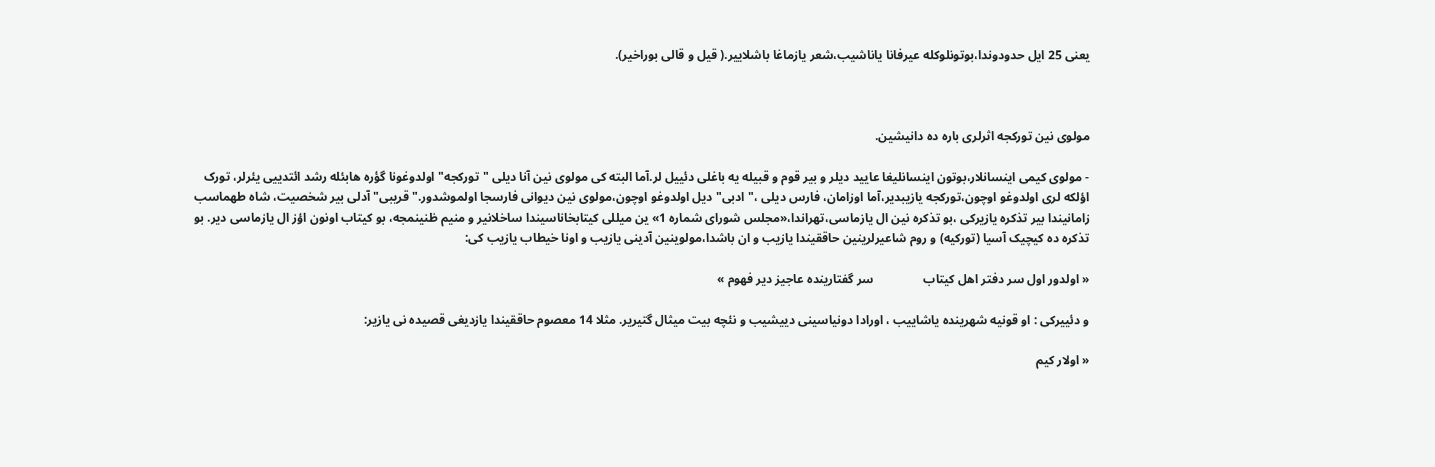یعنی 25 ایل حدودوندا،بوتونلوکله عیرفانا یاناشیب،شعر یازماغا باشلاییر.( قیل و قالی بوراخیر).



مولوی نین تورکجه اثرلری باره ده دانیشین.

- مولوی کیمی اینسانلار،بوتون اینسانلیغا عایید دیلر و بیر قوم و قبیله یه باغلی دئییل لر.آما البته کی مولوی نین آنا دیلی "تورکجه" اولدوغونا گؤره هابئله رشد ائتدییی یئرلر، تورک اؤلکه لری اولدوغو اوچون،تورکجه یازیبدیر،آما اوزامان، فارس دیلی ،"ادبی" دیل اولدوغو اوچون،مولوی نین دیوانی فارسجا اولموشدور." قریبی" آدلی بیر شخصیت، شاه طهماسب زامانیندا بیر تذکره یازیرکی ،بو تذکره نین ال یازماسی،تهراندا،«مجلس شورای شماره 1» ین میللی کیتابخاناسیندا ساخلانیر و منیم ظنینمجه، بو کیتاب اونون اؤز ال یازماسی دیر. بو تذکره ده کیچیک آسیا (تورکیه) و روم شاعیرلرینین حاققیندا یازیب و ان باشدا،مولوینین آدینی یازیب و اونا خیطاب یازیب کی:

« اولدور اول سر دفتر اهل کیتاب                سر گفتارینده عاجیز دیر فهوم »

و دئییرکی : او قونیه شهرینده یاشاییب ، اورادا دونیاسینی دییشیب و نئچه بیت میثال گتیریر. مثلا 14 معصوم حاققیندا یازدیغی قصیده نی یازیر:

« اولار کیم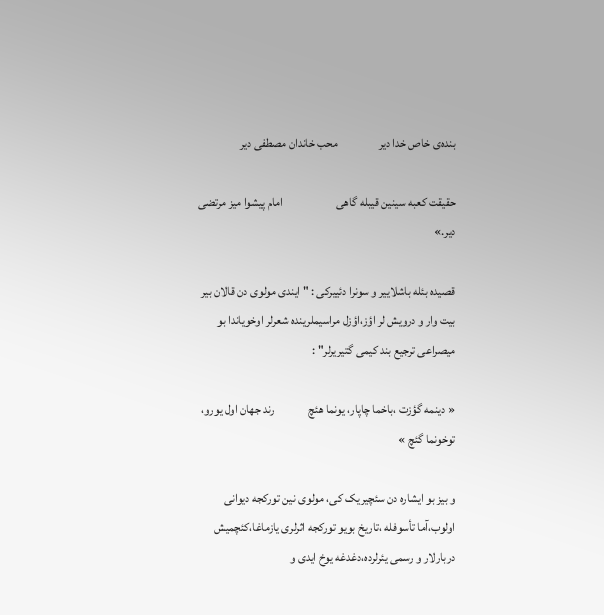بنده‌ی خاص خدا دیر                 محب خاندان مصطفی دیر

حقیقت کعبه سینین قیبله گاهی                      امام پیشوا میز مرتضی دیر.»

قصیده بئله باشلاییر و سونرا دئییرکی : " ایندی مولوی دن قالان بیر بیت وار و درویش لر اؤز،اؤزل مراسیملرینده شعرلر اوخویاندا بو میصراعی ترجیع بند کیمی گتیریرلر" :

« دینمه گؤزت ،باخما چاپار، یونما هئچ              رند جهان اول یورو، توخونما گئچ »

و بیز بو ایشاره دن سئچیریک کی، مولوی نین تورکجه دیوانی اولوب،آما تأسوفله ،تاریخ بویو تورکجه اثرلری یازماغا،کئچمیش دربارلار و رسمی یئرلرده،دغدغه یوخ ایدی و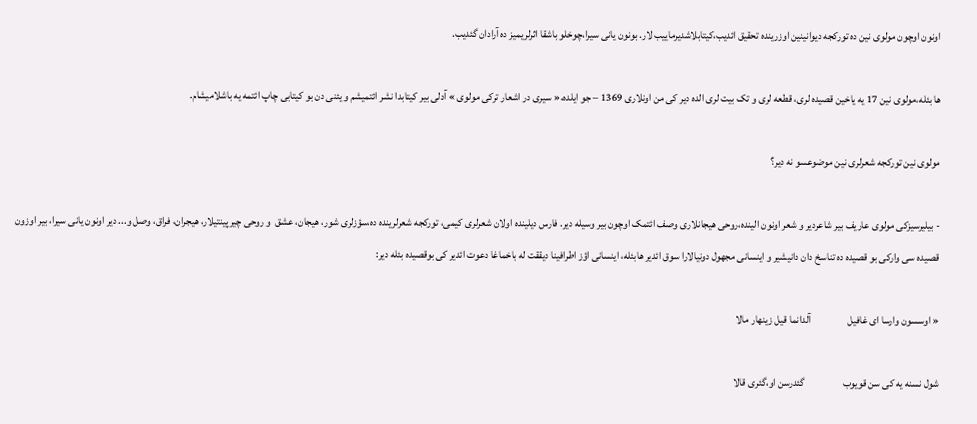اونون اوچون مولوی نین ده تورکجه دیوانینین اوزرینده تحقیق ائدیب،کیتابلاشدیرماییب لار. بونون یانی سیرا،چوخلو باشقا اثرلریمیز ده آرادان گئدیب.

ها بئله،مولوی نین 17 یه یاخین قصیده لری، قطعه لری و تک بیت لری الده دیر کی من اونلاری 1369 – جو ایلده،« سیری در اشعار ترکی مولوی » آدلی بیر کیتابدا نشر ائتمیشم و یئنی دن بو کیتابی چاپ ائتمه یه باشلامیشام.

مولوی نین تورکجه شعرلری نین موضوعسو نه دیر؟

- بیلیرسیزکی مولوی عاریف بیر شاعردیر و شعر اونون الینده،روحی هیجانلاری وصف ائتمک اوچون بیر وسیله دیر. فارس دیلینده اولان شعرلری کیمی، تورکجه شعرلرینده ده،سؤزلری شور، هیجان، عشق  و روحی چیرپینتیلار، هیجران، فراق، وصل و... دیر اونون یانی سیرا، بیر اوزون قصیده سی وارکی بو قصیده ده تناسخ دان دانیشیر و اینسانی مجهول دونیالارا سوق ائدیر هابئله، اینسانی اؤز اطرافینا دیققت له باخماغا دعوت ائدیر کی بوقصیده بئله دیر:

« اوسسون وارسا ای غافیل                 آلدانما قیل زینهار مالا

شول نسنه یه کی سن قویوب                  گئدرسن او،گئری قالا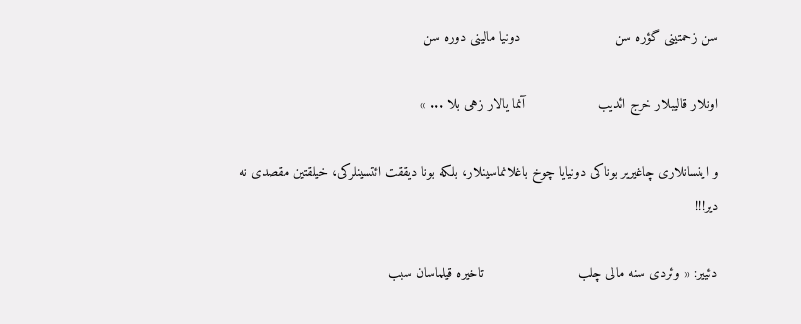سن زحمتینی گؤره سن                       دونیا مالینی دوره سن

اونلار قالیبلار خرج ائدیب                  آنما یالار زهی بلا ... »

و اینسانلاری چاغیریر بوناکی دونیایا چوخ باغلانماسینلار، بلکه بونا دیققت ائتسینلرکی، خیلقتین مقصدی نه دیر!!!

دئییر: « وئردی سنه مالی چلب                       تاخیره قیلماسان سبب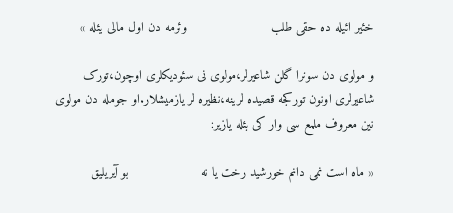خئیر ائیله ده حقی طلب                      وئرمه دن اول مالی یئله »

و مولوی دن سونرا گلن شاعیرلر،مولوی نی سئودیکلری اوچون،تورک شاعیرلری اونون تورکجه قصیده لرینه،نظیره لر یازمیشلار.او جومله دن مولوی نین معروف ملمع سی وار کی بئله یازیر:

« ماه است نمی دانم خورشید رخت یا نه                   بو آیریلیق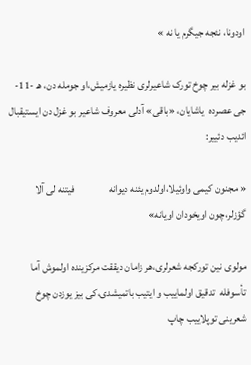اودونا، نئجه جیگرم یا نه »

بو غزله بیر چوخ تورک شاعیرلری نظیره یازمیش،او جومله دن، هـ -11- جی عصرده  یاشایان، «باقی» آدلی معروف شاعیر بو غزل دن ایستیقبال ائدیب دئییر:

« مجنون کیمی واوئیلا،اولدوم یئنه دیوانه                فیتنه لی آلا گؤزلر،چون اویخودان اویانه»

مولوی نین تورکجه شعرلری،هر زامان دیققت مرکزینده اولموش آما تأسوفله  تدقیق اولماییب و ایتیب باتمیشدی،کی بیز یوزدن چوخ شعرینی توپلاییب چاپ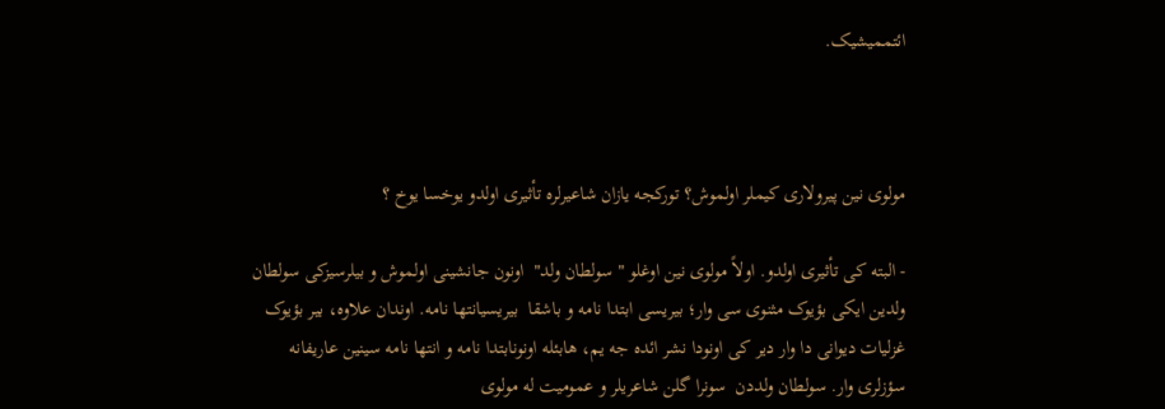ائتممیشیک.



مولوی نین پیرولاری کیملر اولموش؟ تورکجه یازان شاعیرلره تأثیری اولدو یوخسا یوخ ؟

- البته کی تأثیری اولدو. اولاً مولوی نین اوغلو " سولطان ولد"  اونون جانشینی اولموش و بیلرسیزکی سولطان ولدین ایکی بؤیوک مثنوی سی وار؛ بیریسی ابتدا نامه و باشقا  بیریسیانتها نامه. اوندان علاوه، بیر بؤیوک غزلیات دیوانی دا وار دیر کی اونودا نشر ائده جه یم، هابئله اونونابتدا نامه و انتها نامه سینین عاریفانه سؤزلری وار. سولطان ولددن  سونرا گلن شاعریلر و عمومیت له مولوی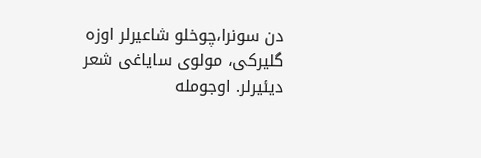دن سونرا،چوخلو شاعیرلر اوزه  گلیرکی، مولوی سایاغی شعر دیئیرلر. اوجومله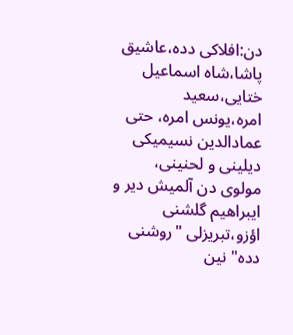دن:افلاکی دده،عاشیق پاشا،شاه اسماعیل ختایی،سعید امره،یونس امره، حتی عمادالدین نسیمیکی دیلینی و لحنینی، مولوی دن آلمیش دیر و ایبراهیم گلشنی اؤزو،تبریزلی "روشنی دده" نین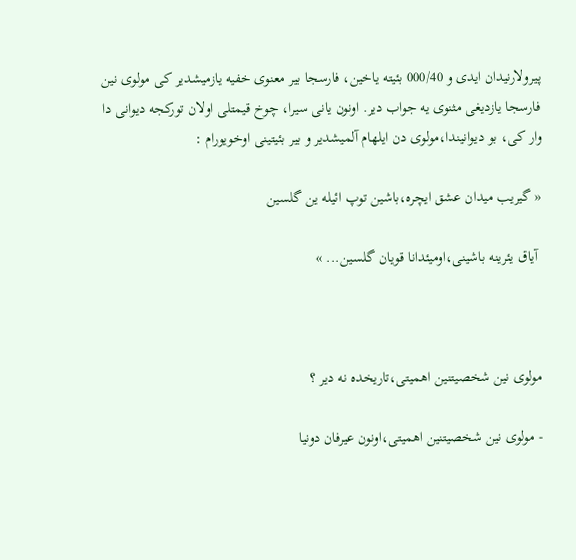پیرولارنیدان ایدی و 000/40 بئیته یاخین، فارسجا بیر معنوی خفیه یازمیشدیر کی مولوی نین فارسجا یازدیغی مثنوی یه جواب دیر. اونون یانی سیرا، چوخ قیمتلی اولان تورکجه دیوانی دا وار کی، بو دیوانیندا،مولوی دن ایلهام آلمیشدیر و بیر بئیتینی اوخویورام :

« گیریب میدان عشق ایچره،باشین توپ ائیله ین گلسین

 آیاق یئرینه باشینی،اومیئدانا قویان گلسین... »



مولوی نین شخصیتنین اهمیتی،تاریخده نه دیر ؟

- مولوی نین شخصیتنین اهمیتی،اونون عیرفان دونیا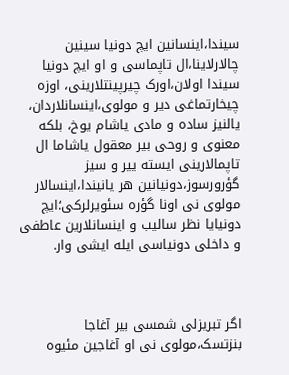سیندا،اینسانین ایچ دونیا سینین چالارلاینا،ال تاپماسی و او ایچ دونیا سیندا اولان،اورک چیرپینتلارینی، اوزه چیخارتماغی دیر و مولوی،اینسانلاردان، یالنیز ساده و مادی یاشام یوخ، بلکه معنوی و روحی بیر معقول یاشاما ال تاپمالارینی ایسته ییر و سیز گؤرورسوز،دونیانین هر یانیندا،اینسالار مولوی نی اونا گؤره سئویرلرکی؛ایچ دونیایا نظر سالیب و اینسانلارین عاطفی و داخلی دونیاسی ایله ایشی وار.



اگر تبریزلی شمسی بیر آغاجا بنزتسک،مولوی نی او آغاجین مئیوه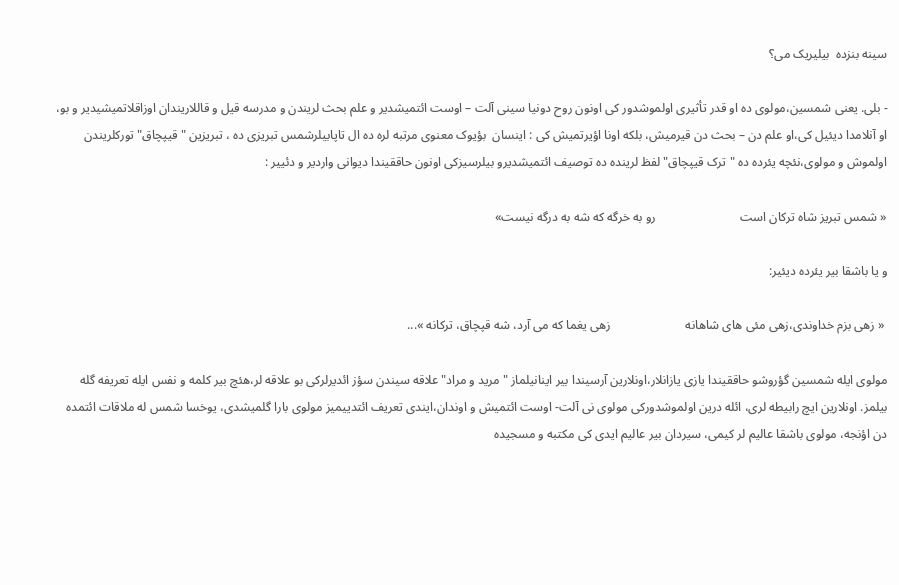سینه بنزده  بیلیریک می؟

- بلی. یعنی شمسین،مولوی ده او قدر تأثیری اولموشدور کی اونون روح دونیا سینی آلت – اوست ائتمیشدیر و علم بحث لریندن و مدرسه قیل و قاللاریندان اوزاقلاتمیشیدیر و بو، او آنلامدا دیئیل کی،او علم دن – بحث دن قیرمیش، بلکه اونا اؤیرتمیش کی : اینسان  بؤیوک معنوی مرتبه لره ده ال تاپابیلرشمس تبریزی ده ، تبریزین "قیپچاق" تورکلریندن اولموش و مولوی،نئچه یئرده ده "ترک قیپچاق" لفظ لرینده ده توصیف ائتمیشدیرو بیلرسیزکی اونون حاققیندا دیوانی واردیر و دئییر :

« شمس تبریز شاه ترکان است                           رو به خرگه که شه به درگه نیست»

و یا باشقا بیر یئرده دیئیر:

 « زهی بزم خداوندی،زهی مئی های شاهانه                        زهی یغما که می آرد، شه قپچاق، ترکانه »...

مولوی ایله شمسین گؤروشو حاققیندا یازی یازانلار،اونلارین آرسیندا بیر اینانیلماز " مرید و مراد" علاقه سیندن سؤز ائدیرلرکی بو علاقه لر،هئچ بیر کلمه و نفس ایله تعریفه گله بیلمز. اونلارین ایچ رابیطه لری، ائله درین اولموشدورکی مولوی نی آلت- اوست ائتمیش و اوندان،ایندی تعریف ائتدییمیز مولوی بارا گلمیشدی، یوخسا شمس له ملاقات ائتمده دن اؤنجه، مولوی باشقا عالیم لر کیمی، سیردان بیر عالیم ایدی کی مکتبه و مسجیده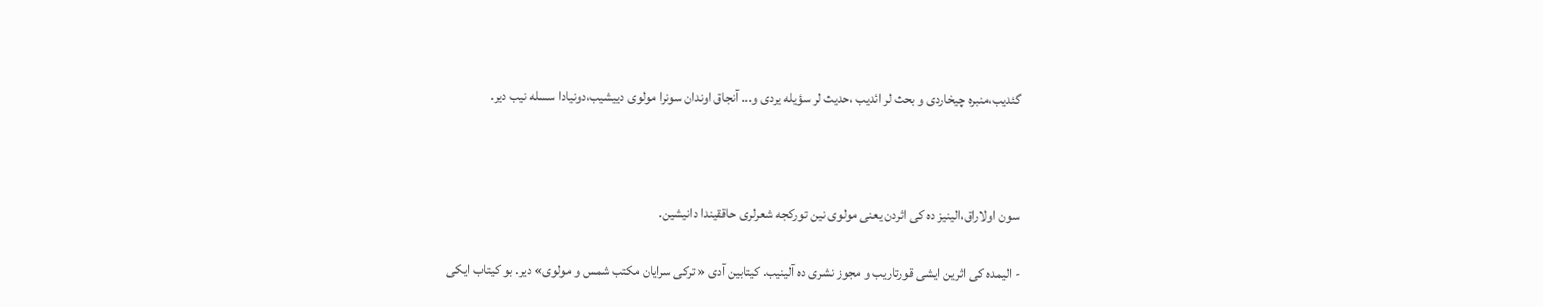گئدیب،منبره چیخاردی و بحث لر ائدیب ،حدیث لر سؤیله یردی و... آنجاق اوندان سونرا مولوی دییشیب،دونیادا سسله نیب دیر.



سون اولاراق،الینیز ده کی اثردن یعنی مولوی نین تورکجه شعرلری حاققیندا دانیشین.

- الیمده کی اثرین ایشی قورتاریب و مجوز نشری ده آلینیب. کیتابین آدی « ترکی سرایان مکتب شمس و مولوی» دیر. بو کیتاب ایکی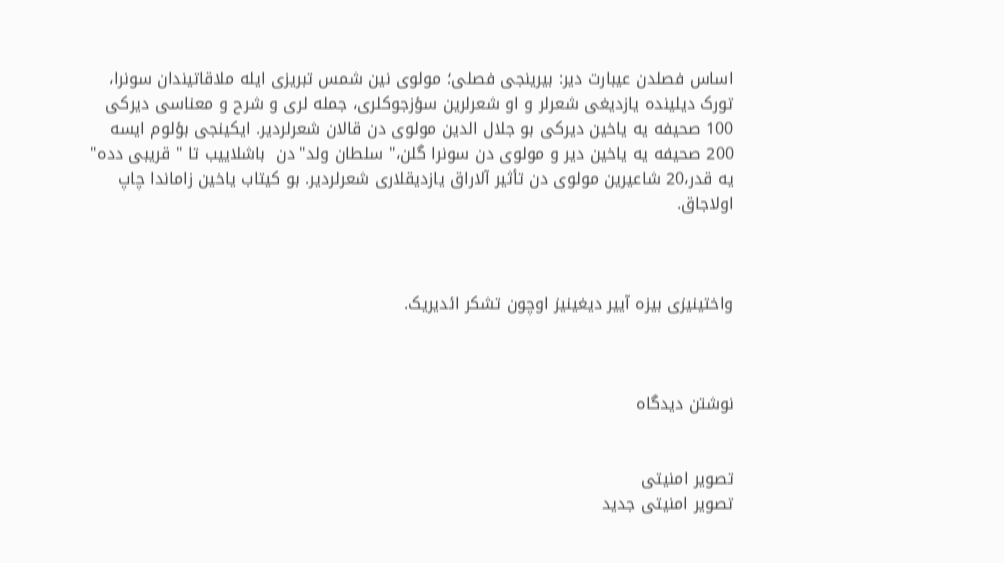اساس فصلدن عیبارت دیر: بیرینجی فصلی؛ مولوی نین شمس تبریزی ایله ملاقاتیندان سونرا، تورک دیلینده یازدیغی شعرلر و او شعرلرین سؤزجوکلری، جمله لری و شرح و معناسی دیرکی 100 صحیفه یه یاخین دیرکی بو جلال الدین مولوی دن قالان شعرلردیر. ایکینجی بؤلوم ایسه 200 صحیفه یه یاخین دیر و مولوی دن سونرا گلن،" سلطان ولد"دن  باشلاییب تا " قریبی دده" یه قدر،20 شاعیرین مولوی دن تأثیر آلاراق یازدیقلاری شعرلردیر. بو کیتاب یاخین زاماندا چاپ اولاجاق.



واختینیزی بیزه آییر دیغینیز اوچون تشکر ائدیریک.



نوشتن دیدگاه


تصویر امنیتی
تصویر امنیتی جدید